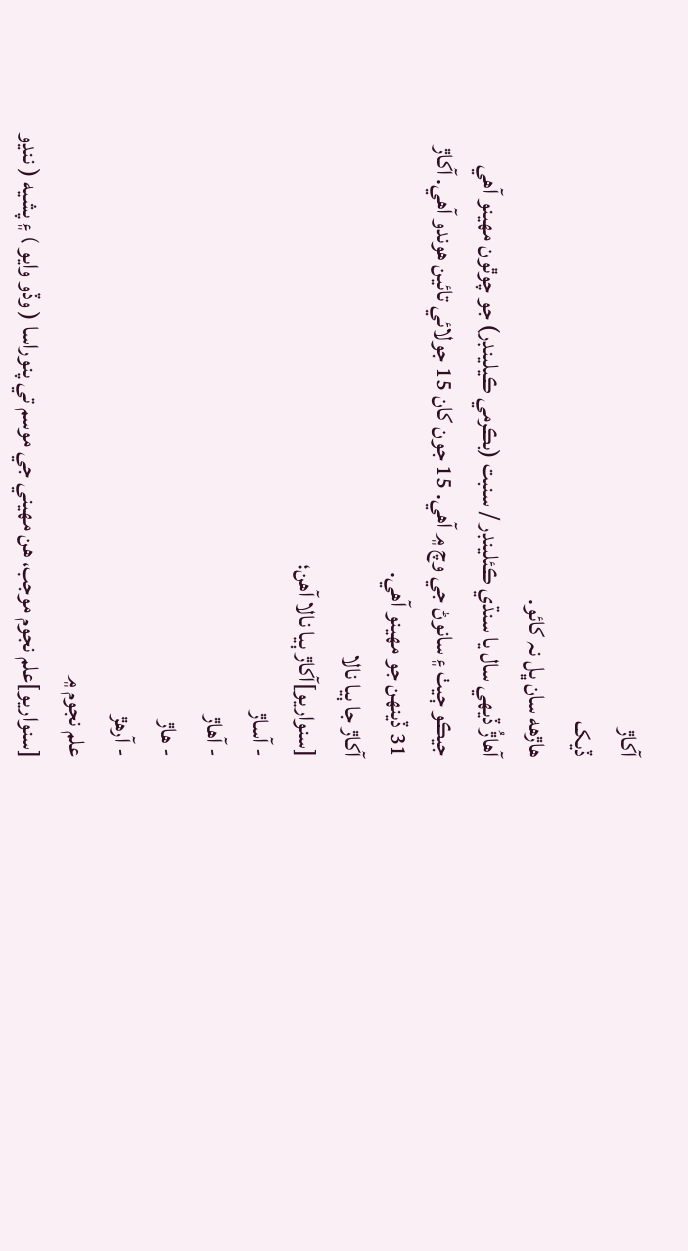آکاڙ
ڏيک
هاڙهه سان ڀل نہ کائو.
آهاڙُ ڏيهي سال يا سنڌي ڪئلينڊر / سنبت (بڪرمي ڪيلينڊر) جو چوٿون مهينو آهي جيڪو ڄيٺ ۽ سانوڻ جي وچ ۾ آهي. 15 جون کان 15 جولائي تائين هوندو آهي. آکاڙ 31 ڏينھن جو مهينو آهي.
آکاڙ جا ٻيا نالا
[سنواريو]آکاڙ ٻيا نالا آهن؛
- آساڙ
- آهاڙ
- هاڙ
- آرهڙ
علم نجوم ۾
[سنواريو]علم نجوم موجب، هن مهيني جي موسم تي پنوراسا ( وڏو وايو ) ۽ پشيه ( ننڍو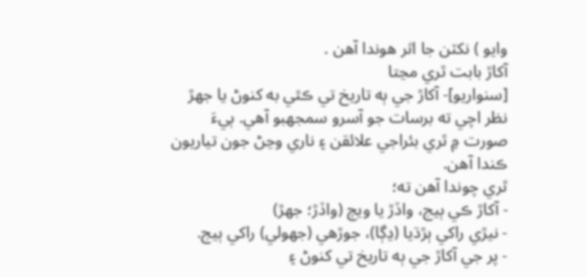وايو ) نکٽن جا اثر هوندا آهن .
آکاڙ بابت ٿري مڃتا
[سنواريو]- آکاڙ جي ٻه تاريخ تي ڪٿي به کنوڻ يا جهڙ نظر اچي ته برسات جو آسرو سمجهبو آهي. ٻيءَ صورت ۾ ٿري بئراجي علائقن ۽ ناري وڃڻ جون تياريون ڪندا آهن.
ٿري چوندا آهن ته؛
- آکاڙ ڪي ٻيج، واڏڙ يا ويڄ (واڏڙ؛ جهڙ)
- نيڙي راکي ٻڙڌيا (ڍڳا)، جوڙهي (جهولي) راکي ٻيج.
- پر جي آکاڙ جي ٻه تاريخ تي کنوڻ ۽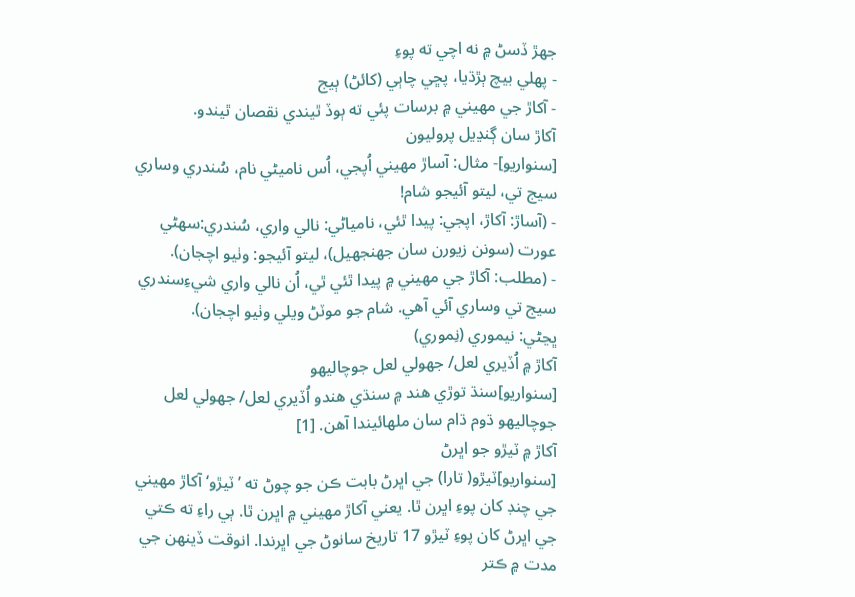جهڙ ڏسڻ ۾ نه اچي ته پوءِ
- پهلي بيچ ٻڙڌيا، پڇي چاٻي (کائڻ) ٻيج
- آکاڙ جي مهيني ۾ برسات پئي ته ٻوڏ ٿيندي نقصان ٿيندو.
آکاڙ سان ڳنڍيل پروليون
[سنواريو]- مثال: آساڙ مهيني اُپجي، اُس ناميڻي نام، سُندري وساري سيج تي، ليتو آئيجو شام!
- (آساڙ: آکاڙ، اپجي: پيدا ٿئي، نامياڻي: نالي واري، سُندري:سهڻي عورت (سونن زيورن سان جهنجهيل)، ليتو آئيجو: وٺيو اچجان).
- (مطلب: آکاڙ جي مهيني ۾ پيدا ٿئي ٿي، اُن نالي واري شيءِسندري سيج تي وساري آئي آهي. شام جو موٽڻ ويلي وٺيو اچجان).
ڀڃڻي: نيموري (نِموري)
آکاڙ ۾ اُڏيري لعل/ جهولي لعل جوچاليهو
[سنواريو]سنڌ توڙي هند ۾ سنڌي هندو اُڏيري لعل/ جهولي لعل جوچاليهو ڌوم ڌام سان ملهائيندا آهن. [1]
آکاڙ ۾ ٽيڙو جو اڀرڻ
[سنواريو]ٽيڙو( تارا) جي اڀرڻ بابت ڪن جو چوڻ ته ’ٽيڙو‘ آکاڙ مهيني جي چنڊ کان پوءِ اڀرن ٿا. يعني آکاڙ مهيني ۾ اڀرن ٿا. ٻي راءِ ته ڪتي جي اڀرڻ کان پوءِ ٽيڙو 17 تاريخ سانوڻ جي اڀرندا. انوقت ڏينهن جي مدت ۾ ڪتر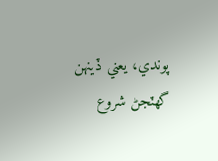پوندي، يعني ڏينهن گهٽجڻ شروع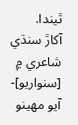ٿيندا.
آکاڙ سنڌي شاعري ۾
[سنواريو]- آيو مھينو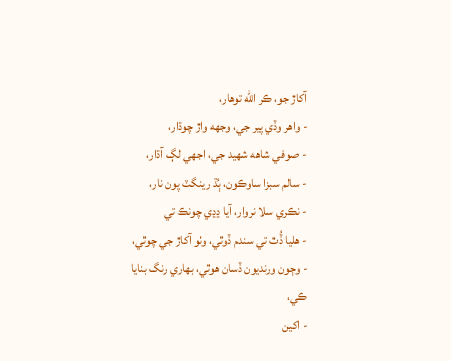آکاڙ جو، ڪر الله توهار،
- واهر وڏي پير جي، وجهه واڙ چوڌار،
- صوفي شاهه شھيد جي، اجهي لڳ آڌار،
- سالم سبزا ساوڪون، ٻُڌ رينگٽ پون نار،
- نڪري سلا نروار، آيا ڍڍي چونڪ تي
- هليا ڏُٿ تي سندم ڏوٿي، وٺو آکاڙ جي چوٿي،
- وڄون ورنديون ڏسان هوٿي، بهاري رنگ بنايا ڪي،
- اکين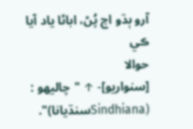آرو ٻڌو اڄ پُڻ، اباڻا ياد آيا ڪي
حوالا
[سنواريو]- ↑ "چاليهو : (Sindhianaسنڌيانا)".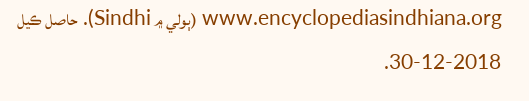www.encyclopediasindhiana.org (ٻولي ۾ Sindhi). حاصل ڪيل 2018-12-30.